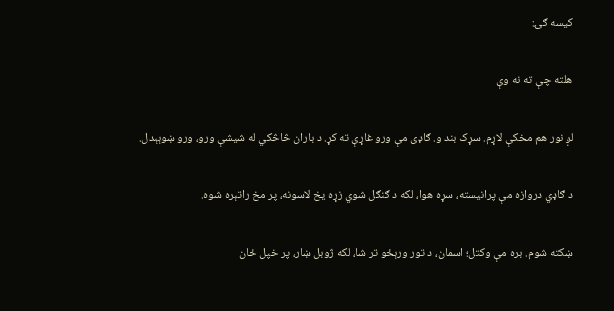کیسه ګۍ:

هلته چې ته نه وې

لږ نور هم مخکې لاړم. سړک بند و. ګاډی مې ورو غاړې ته کړ. د باران څاڅکي له شیشې ورو، ورو ښوېېدل.

د ګاډي دروازه مې پرانیسته، سړه هوا، لکه د ګنګل شوي زړه یخ لاسونه، پر مخ راتېره شوه.

ښکته شوم. بره مې وکتل؛ اسمان، د تور ورېځو تر شا، لکه ژوبل ښار، پر خپل ځان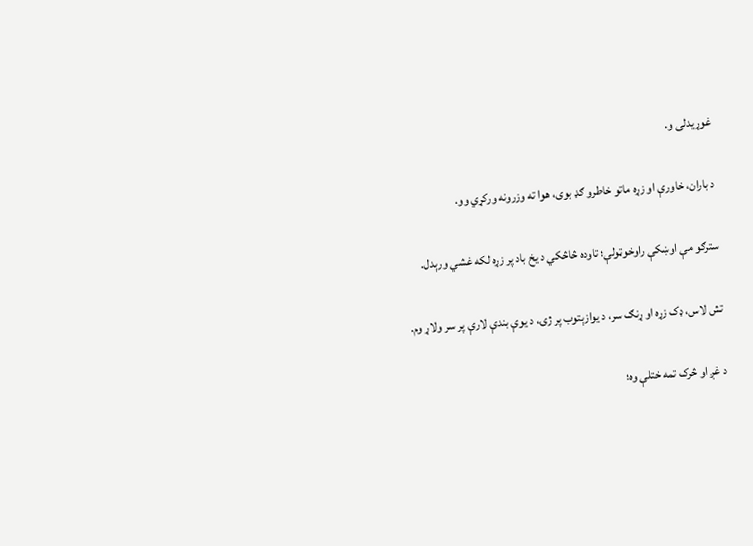غوړیدلی و.

د باران، خاورې او زړه ماتو خاطرو ګډ بوی، هوا ته وزرونه ورکړي وو.

سترګو مې اوښکې راوخوټولې؛ تاوده څاڅکي د یخ باد پر زړه لکه غشي ورېدل.

تش لاس، ډک زړه او ړنګ سر، د یوازېتوب پر ژۍ، د یوې بندې لارې پر سر ولاړ وم.

د غږ او څرک تمه ختلې وه؛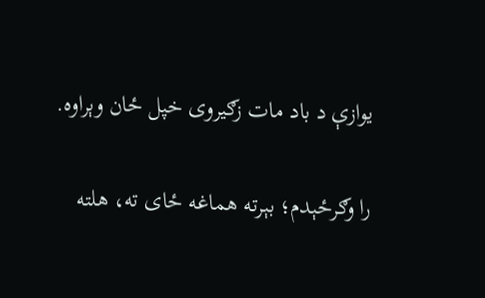یوازې د باد مات زګیروی خپل ځان وېراوه.

را وګرځېدم؛ بېرته هماغه ځای ته، هلته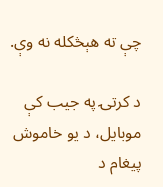چې ته هېڅکله نه وې.

د کرتۍ په جیب کې موبایل، د یو خاموش پیغام د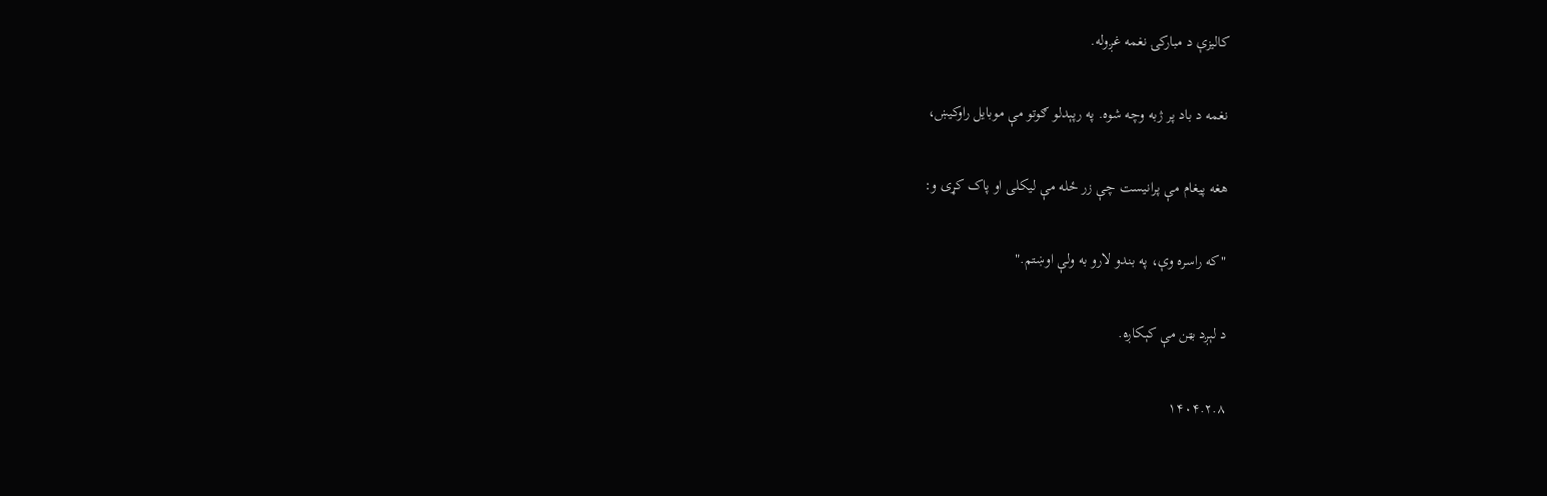کاليزې د مبارکۍ نغمه غږوله.

نغمه د باد پر ژبه وچه شوه. په رپېدلو ګوتو مې موبایل راوکیښ،

هغه پیغام مې پرانیست چې زر ځله مې لیکلی او پاک کړی و:

"که راسره وې، په بندو لارو به ولې اوښتم."

د لېږد بټن مې کېکاږه.

۱۴۰۴.۲.۸